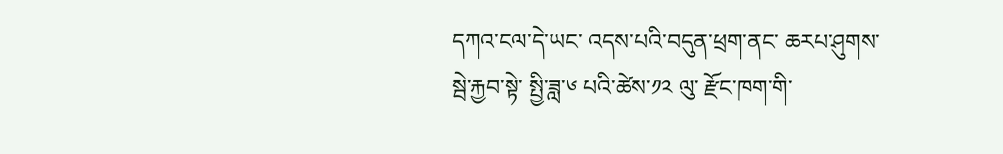དཀའ་ངལ་དེ་ཡང་ འདས་པའི་བདུན་ཕྲག་ནང་ ཆརཔ་ཤུགས་སྦེ་རྐྱབ་སྟེ་ སྤྱི་ཟླ་༦ པའི་ཚེས་༡༢ ལུ་ རྫོང་ཁག་གི་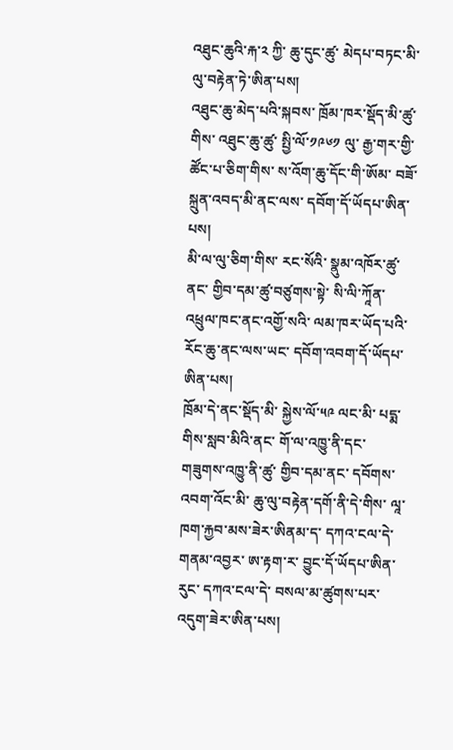འཐུང་ཆུའི་རྐ་༢ ཀྱི་ ཆུ་དུང་ཚུ་ མེདཔ་བཏང་མི་ལུ་བརྟེན་ཏེ་ཨིན་པས།
འཐུང་ཆུ་མེད་པའི་སྐབས་ ཁྲོམ་ཁར་སྡོད་མི་ཚུ་གིས་ འཐུང་ཆུ་ཚུ་ སྤྱི་ལོ་༡༩༦༡ ལུ་ རྒྱ་གར་གྱི་ ཚོང་པ་ཅིག་གིས་ ས་འོག་ཆུ་དོང་གི་ཨོམ་ བཟོ་སྐྲུན་འབད་མི་ནང་ལས་ དབོག་དོ་ཡོདཔ་ཨིན་པས།
མི་ལ་ལུ་ཅིག་གིས་ རང་སོའི་ སྣུམ་འཁོར་ཚུ་ནང་ གྱིབ་དམ་ཚུ་བཙུགས་སྟེ་ སི་ལི་ཀཱོན་འཕྲུལ་ཁང་ནང་འགྱོ་སའི་ ལམ་ཁར་ཡོད་པའི་ རོང་ཆུ་ནང་ལས་ཡང་ དབོག་འབག་དོ་ཡོདཔ་ཨིན་པས།
ཁྲོམ་དེ་ནང་སྡོད་མི་ སྐྱེས་ལོ་༥༩ ལང་མི་ པདྨ་གིས་སླབ་མིའི་ནང་ གོ་ལ་འཁྱུ་ནི་དང་ གཟུགས་འཁྱུ་ནི་ཚུ་ གྱིབ་དམ་ནང་ དབོགས་འབག་འོང་མི་ ཆུ་ལུ་བརྟེན་དགོ་ནི་དེ་གིས་ ལཱ་ཁག་རྐྱབ་མས་ཟེར་ཨིནམ་ད་ དཀའ་ངལ་དེ་ གནམ་འབྱར་ ཨ་རྟག་ར་ བྱུང་དོ་ཡོདཔ་ཨིན་རུང་ དཀའ་ངལ་དེ་ བསལ་མ་ཚུགས་པར་འདུག་ཟེར་ཨིན་པས།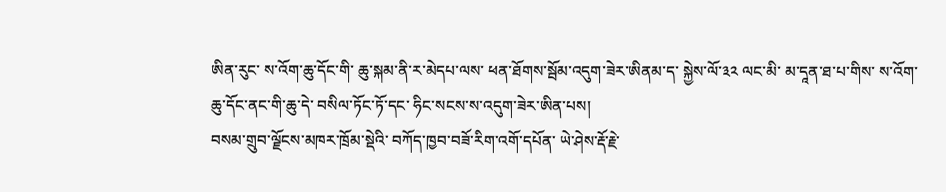ཨིན་རུང་ ས་འོག་ཆུ་དོང་གི་ ཆུ་སྐམ་ནི་ར་མེདཔ་ལས་ ཕན་ཐོགས་སྦོམ་འདུག་ཟེར་ཨིནམ་ད་ སྐྱེས་ལོ་༣༢ ལང་མི་ མ་དཱན་ཐ་པ་གིས་ ས་འོག་ཆུ་དོང་ནང་གི་ཆུ་དེ་ བསིལ་ཏོང་ཏོ་དང་ ཧིང་སངས་ས་འདུག་ཟེར་ཨིན་པས།
བསམ་གྲུབ་ལྗོངས་མཁར་ཁྲོམ་སྡེའི་ བཀོད་ཁྱབ་བཟོ་རིག་འགོ་དཔོན་ ཡེ་ཤེས་རྡོ་རྗེ་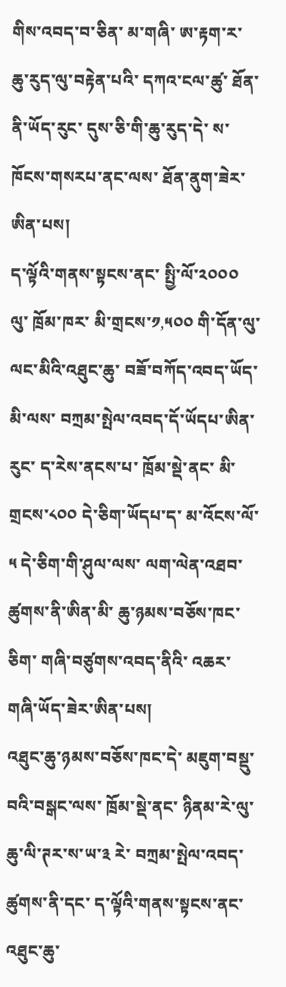གིས་འབད་བ་ཅིན་ མ་གཞི་ ཨ་རྟག་ར་ ཆུ་རུད་ལུ་བརྟེན་པའི་ དཀའ་ངལ་ཚུ་ ཐོན་ནི་ཡོད་རུང་ དུས་ཅི་གི་ཆུ་རུད་དེ་ ས་ཁོངས་གསརཔ་ནང་ལས་ ཐོན་ནུག་ཟེར་ཨིན་པས།
ད་ལྟོའི་གནས་སྟངས་ནང་ སྤྱི་ལོ་༢༠༠༠ ལུ་ ཁྲོམ་ཁར་ མི་གྲངས་༡,༥༠༠ གི་དོན་ལུ་ ལང་མིའི་འཐུང་ཆུ་ བཟོ་བཀོད་འབད་ཡོད་མི་ལས་ བཀྲམ་སྤེལ་འབད་དོ་ཡོདཔ་ཨིན་རུང་ ད་རེས་ནངས་པ་ ཁྲོམ་སྡེ་ནང་ མི་གྲངས་༨༠༠ དེ་ཅིག་ཡོདཔ་ད་ མ་འོངས་ལོ་༥ དེ་ཅིག་གི་ཤུལ་ལས་ ལག་ལེན་འཐབ་ཚུགས་ནི་ཨིན་མི་ ཆུ་ཉམས་བཅོས་ཁང་ཅིག་ གཞི་བཙུགས་འབད་ནིའི་ འཆར་གཞི་ཡོད་ཟེར་ཨིན་པས།
འཐུང་ཆུ་ཉམས་བཅོས་ཁང་དེ་ མཇུག་བསྡུ་བའི་བསྒང་ལས་ ཁྲོམ་སྡེ་ནང་ ཉིནམ་རེ་ལུ་ ཆུ་ལི་ཊར་ས་ཡ་༣ རེ་ བཀྲམ་སྤེལ་འབད་ཚུགས་ནི་དང་ ད་ལྟོའི་གནས་སྟངས་ནང་ འཐུང་ཆུ་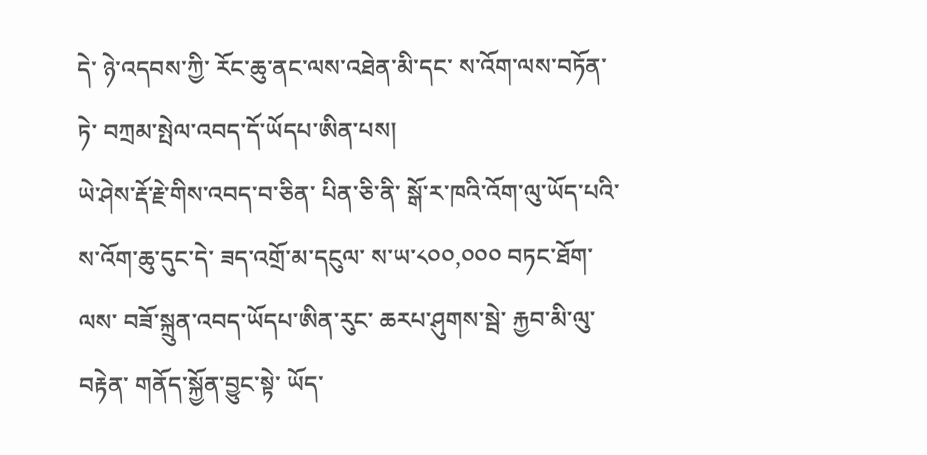དེ་ ཉེ་འདབས་ཀྱི་ རོང་ཆུ་ནང་ལས་འཐེན་མི་དང་ ས་འོག་ལས་བཏོན་ཏེ་ བཀྲམ་སྤེལ་འབད་དོ་ཡོདཔ་ཨིན་པས།
ཡེ་ཤེས་རྡོ་རྗེ་གིས་འབད་བ་ཅིན་ པིན་ཅི་ནི་ སྒོ་ར་ཁའི་འོག་ལུ་ཡོད་པའི་ ས་འོག་ཆུ་དུང་དེ་ ཟད་འགྲོ་མ་དངུལ་ ས་ཡ་༨༠༠,༠༠༠ བཏང་ཐོག་ལས་ བཟོ་སྐྲུན་འབད་ཡོདཔ་ཨིན་རུང་ ཆརཔ་ཤུགས་སྦེ་ རྐྱབ་མི་ལུ་བརྟེན་ གནོད་སྐྱོན་བྱུང་སྟེ་ ཡོད་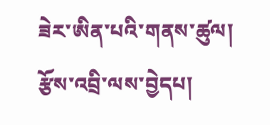ཟེར་ཨིན་པའི་གནས་ཚུལ།
རྩོས་འབྲི་ལས་བྱེདཔ།